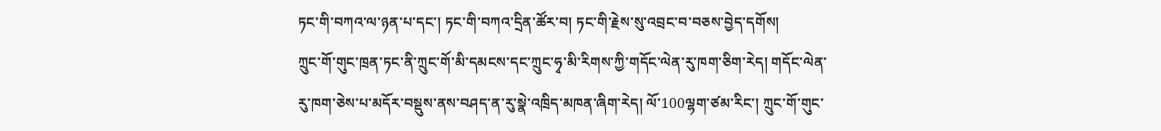ཏང་གི་བཀའ་ལ་ཉན་པ་དང་། ཏང་གི་བཀའ་དྲིན་ཚོར་བ། ཏང་གི་རྗེས་སུ་འབྲང་བ་བཅས་བྱེད་དགོས།
ཀྲུང་གོ་གུང་ཁྲན་ཏང་ནི་ཀྲུང་གོ་མི་དམངས་དང་ཀྲུང་ཧྭ་མི་རིགས་ཀྱི་གདོང་ལེན་རུ་ཁག་ཅིག་རེད། གདོང་ལེན་རུ་ཁག་ཅེས་པ་མདོར་བསྡུས་ནས་བཤད་ན་རུ་སྣེ་འཁྲིད་མཁན་ཞིག་རེད། ལོ་100ལྷག་ཙམ་རིང་། ཀྲུང་གོ་གུང་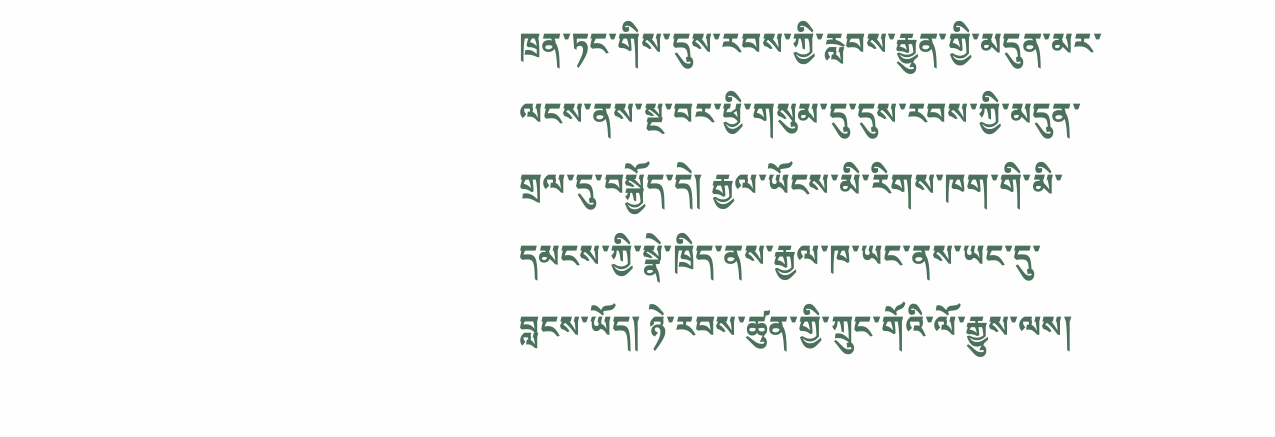ཁྲན་ཏང་གིས་དུས་རབས་ཀྱི་རླབས་རྒྱུན་གྱི་མདུན་མར་ལངས་ནས་སྔ་བར་ཕྱི་གསུམ་དུ་དུས་རབས་ཀྱི་མདུན་གྲལ་དུ་བསྐྱོད་དེ། རྒྱལ་ཡོངས་མི་རིགས་ཁག་གི་མི་དམངས་ཀྱི་སྣེ་ཁྲིད་ནས་རྒྱལ་ཁ་ཡང་ནས་ཡང་དུ་བླངས་ཡོད། ཉེ་རབས་ཚུན་གྱི་ཀྲུང་གོའི་ལོ་རྒྱུས་ལས།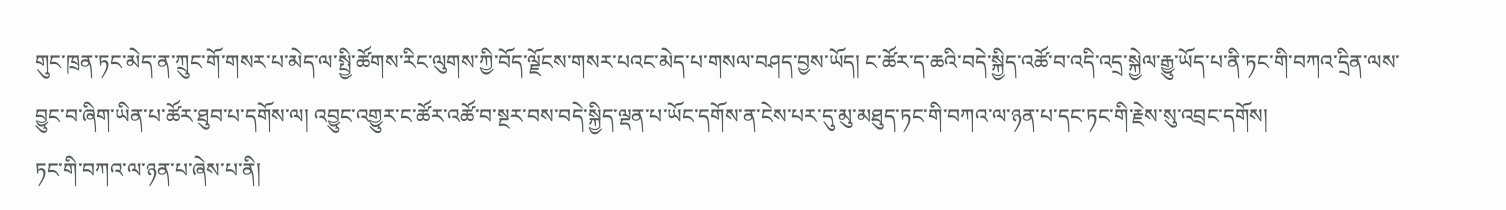གུང་ཁྲན་ཏང་མེད་ན་ཀྲུང་གོ་གསར་པ་མེད་ལ་སྤྱི་ཚོགས་རིང་ལུགས་ཀྱི་བོད་ལྗོངས་གསར་པའང་མེད་པ་གསལ་བཤད་བྱས་ཡོད། ང་ཚོར་ད་ཆའི་བདེ་སྐྱིད་འཚོ་བ་འདི་འདྲ་སྐྱེལ་རྒྱུ་ཡོད་པ་ནི་ཏང་གི་བཀའ་དྲིན་ལས་བྱུང་བ་ཞིག་ཡིན་པ་ཚོར་ཐུབ་པ་དགོས་ལ། འབྱུང་འགྱུར་ང་ཚོར་འཚོ་བ་སྔར་བས་བདེ་སྐྱིད་ལྡན་པ་ཡོང་དགོས་ན་ངེས་པར་དུ་མུ་མཐུད་ཏང་གི་བཀའ་ལ་ཉན་པ་དང་ཏང་གི་རྗེས་སུ་འབྲང་དགོས།
ཏང་གི་བཀའ་ལ་ཉན་པ་ཞེས་པ་ནི།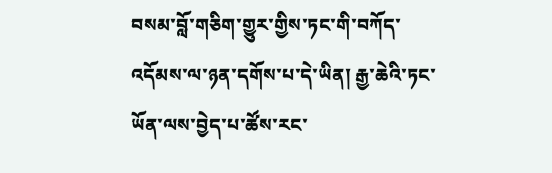བསམ་བློ་གཅིག་གྱུར་གྱིས་ཏང་གི་བཀོད་འདོམས་ལ་ཉན་དགོས་པ་དེ་ཡིན། རྒྱ་ཆེའི་ཏང་ཡོན་ལས་བྱེད་པ་ཚོས་རང་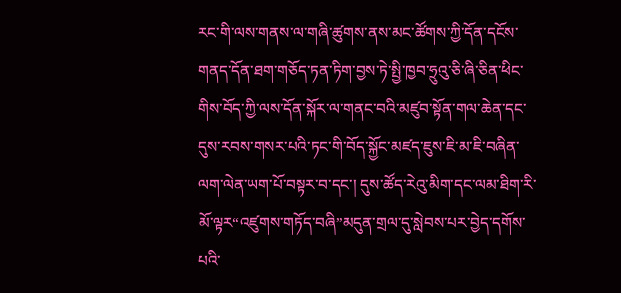རང་གི་ལས་གནས་ལ་གཞི་ཚུགས་ནས་མང་ཚོགས་ཀྱི་དོན་དངོས་གནད་དོན་ཐག་གཅོད་ཏན་ཏིག་བྱས་ཏེ་སྤྱི་ཁྱབ་ཧྲུའུ་ཅི་ཞི་ཅིན་ཕིང་གིས་བོད་ཀྱི་ལས་དོན་སྐོར་ལ་གནང་བའི་མཛུབ་སྟོན་གལ་ཆེན་དང་དུས་རབས་གསར་པའི་ཏང་གི་བོད་སྐྱོང་མཛད་ཇུས་ཇི་མ་ཇི་བཞིན་ལག་ལེན་ཡག་པོ་བསྟར་བ་དང་། དུས་ཚོད་རེའུ་མིག་དང་ལམ་ཐིག་རི་མོ་ལྟར“འཛུགས་གཏོད་བཞི”མདུན་གྲལ་དུ་སླེབས་པར་བྱེད་དགོས་པའི་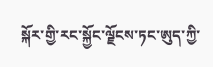སྐོར་གྱི་རང་སྐྱོང་ལྗོངས་ཏང་ཨུད་ཀྱི་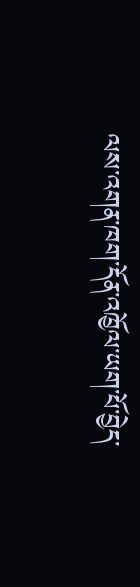ལས་འགན་ཁག་དོན་འཁྱོལ་ཡག་པོ་བྱེད་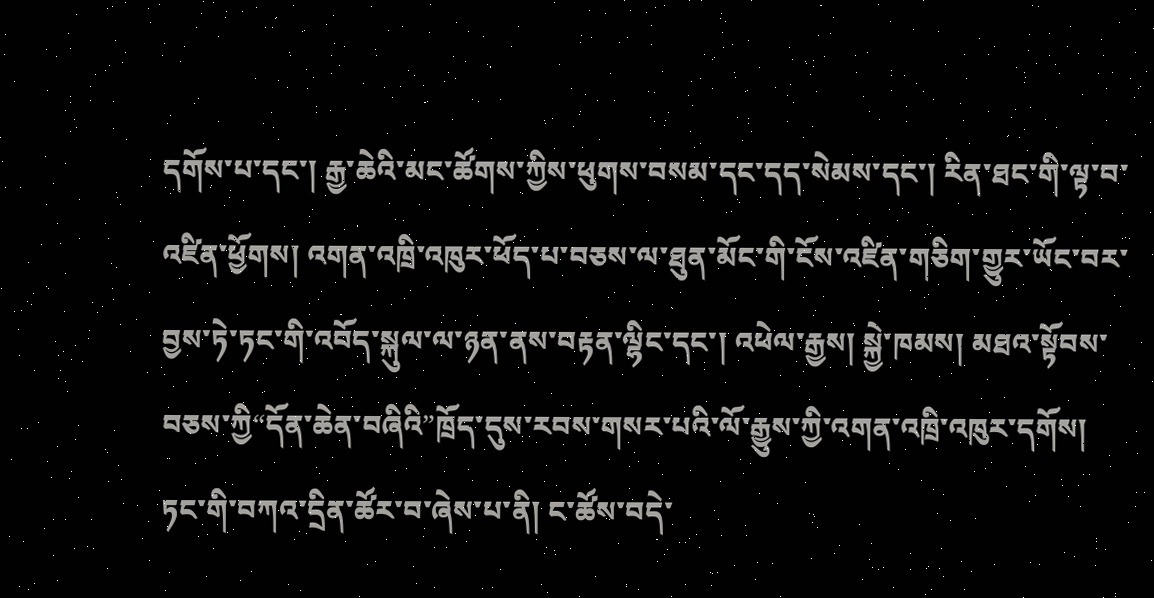དགོས་པ་དང་། རྒྱ་ཆེའི་མང་ཚོགས་ཀྱིས་ཕུགས་བསམ་དང་དད་སེམས་དང་། རིན་ཐང་གི་ལྟ་བ་འཛིན་ཕྱོགས། འགན་འཁྲི་འཁུར་ཕོད་པ་བཅས་ལ་ཐུན་མོང་གི་ངོས་འཛིན་གཅིག་གྱུར་ཡོང་བར་བྱས་ཏེ་ཏང་གི་འབོད་སྐུལ་ལ་ཉན་ནས་བརྟན་ལྷིང་དང་། འཕེལ་རྒྱས། སྐྱེ་ཁམས། མཐའ་སྟོབས་བཅས་ཀྱི“དོན་ཆེན་བཞིའི”ཁྲོད་དུས་རབས་གསར་པའི་ལོ་རྒྱུས་ཀྱི་འགན་འཁྲི་འཁུར་དགོས།
ཏང་གི་བཀའ་དྲིན་ཚོར་བ་ཞེས་པ་ནི། ང་ཚོས་བདེ་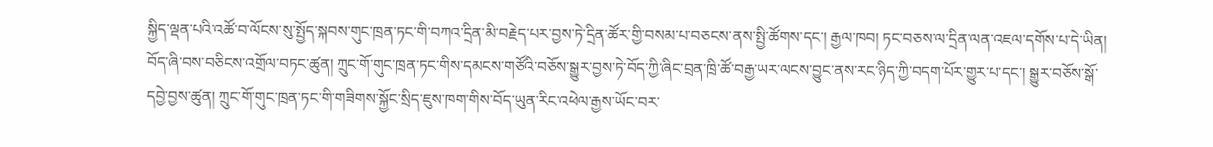སྐྱིད་ལྡན་པའི་འཚོ་བ་ལོངས་སུ་སྤྱོད་སྐབས་གུང་ཁྲན་ཏང་གི་བཀའ་དྲིན་མི་བརྗེད་པར་བྱས་ཏེ་དྲིན་ཚོར་གྱི་བསམ་པ་བཅངས་ནས་སྤྱི་ཚོགས་དང་། རྒྱལ་ཁབ། ཏང་བཅས་ལ་དྲིན་ལན་འཇལ་དགོས་པ་དེ་ཡིན། བོད་ཞི་བས་བཅིངས་འགྲོལ་བཏང་ཚུན། ཀྲུང་གོ་གུང་ཁྲན་ཏང་གིས་དམངས་གཙོའི་བཅོས་སྒྱུར་བྱས་ཏེ་བོད་ཀྱི་ཞིང་བྲན་ཁྲི་ཚོ་བརྒྱ་ཡར་ལངས་བྱུང་ནས་རང་ཉིད་ཀྱི་བདག་པོར་གྱུར་པ་དང་། སྒྱུར་བཅོས་སྒོ་དབྱེ་བྱས་ཚུན། ཀྲུང་གོ་གུང་ཁྲན་ཏང་གི་གཟིགས་སྐྱོང་སྲིད་ཇུས་ཁག་གིས་བོད་ཡུན་རིང་འཕེལ་རྒྱས་ཡོང་བར་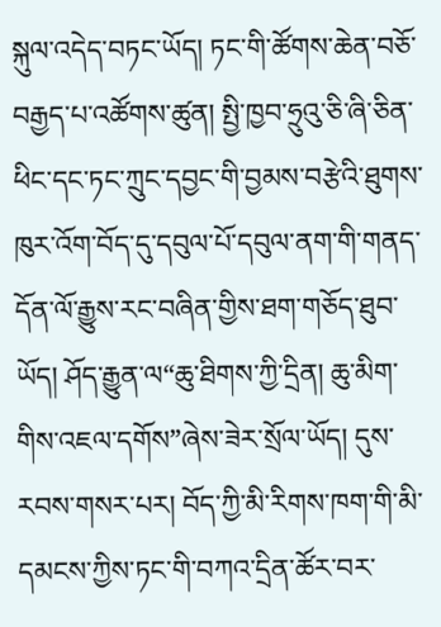སྐུལ་འདེད་བཏང་ཡོད། ཏང་གི་ཚོགས་ཆེན་བཅོ་བརྒྱད་པ་འཚོགས་ཚུན། སྤྱི་ཁྱབ་ཧྲུའུ་ཅི་ཞི་ཅིན་ཕིང་དང་ཏང་ཀྲུང་དབྱང་གི་བྱམས་བརྩེའི་ཐུགས་ཁུར་འོག་བོད་དུ་དབུལ་པོ་དབུལ་ནག་གི་གནད་དོན་ལོ་རྒྱུས་རང་བཞིན་གྱིས་ཐག་གཅོད་ཐུབ་ཡོད། ཤོད་རྒྱུན་ལ“ཆུ་ཐིགས་ཀྱི་དྲིན། ཆུ་མིག་གིས་འཇལ་དགོས”ཞེས་ཟེར་སྲོལ་ཡོད། དུས་རབས་གསར་པར། བོད་ཀྱི་མི་རིགས་ཁག་གི་མི་དམངས་ཀྱིས་ཏང་གི་བཀའ་དྲིན་ཚོར་བར་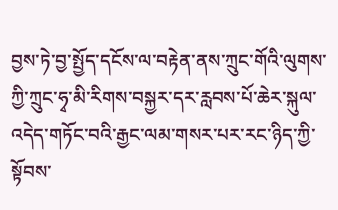བྱས་ཏེ་བྱ་སྤྱོད་དངོས་ལ་བརྟེན་ནས་ཀྲུང་གོའི་ལུགས་ཀྱི་ཀྲུང་ཧྭ་མི་རིགས་བསྐྱར་དར་རླབས་པོ་ཆེར་སྐུལ་འདེད་གཏོང་བའི་རྒྱང་ལམ་གསར་པར་རང་ཉིད་ཀྱི་སྟོབས་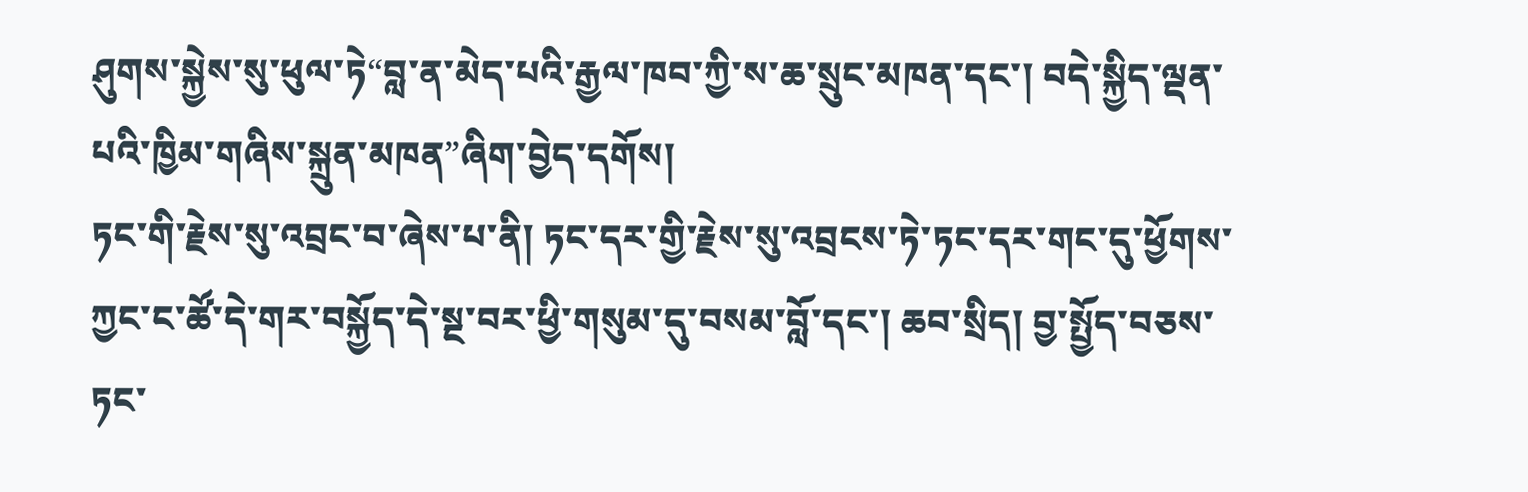ཤུགས་སྐྱེས་སུ་ཕུལ་ཏེ“བླ་ན་མེད་པའི་རྒྱལ་ཁབ་ཀྱི་ས་ཆ་སྲུང་མཁན་དང་། བདེ་སྐྱིད་ལྡན་པའི་ཁྱིམ་གཞིས་སྐྲུན་མཁན”ཞིག་བྱེད་དགོས།
ཏང་གི་རྗེས་སུ་འབྲང་བ་ཞེས་པ་ནི། ཏང་དར་གྱི་རྗེས་སུ་འབྲངས་ཏེ་ཏང་དར་གང་དུ་ཕྱོགས་ཀྱང་ང་ཚོ་དེ་གར་བསྐྱོད་དེ་སྔ་བར་ཕྱི་གསུམ་དུ་བསམ་བློ་དང་། ཆབ་སྲིད། བྱ་སྤྱོད་བཅས་ཏང་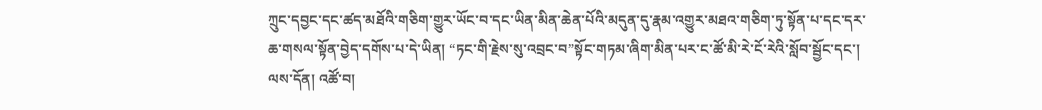ཀྲུང་དབྱང་དང་ཚད་མཐོའི་གཅིག་གྱུར་ཡོང་བ་དང་ཡིན་མིན་ཆེན་པོའི་མདུན་དུ་རྣམ་འགྱུར་མཐའ་གཅིག་ཏུ་སྟོན་པ་དང་དར་ཆ་གསལ་སྟོན་བྱེད་དགོས་པ་དེ་ཡིན། “ཏང་གི་རྗེས་སུ་འབྲང་བ”སྟོང་གཏམ་ཞིག་མིན་པར་ང་ཚོ་མི་རེ་ངོ་རེའི་སློབ་སྦྱོང་དང་། ལས་དོན། འཚོ་བ།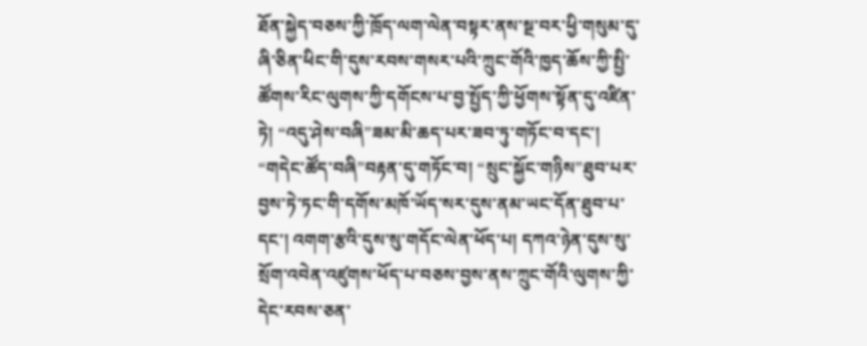ཐོན་སྐྱེད་བཅས་ཀྱི་ཁྲོད་ལག་ལེན་བསྟར་ནས་སྔ་བར་ཕྱི་གསུམ་དུ་ཞི་ཅིན་ཕིང་གི་དུས་རབས་གསར་པའི་ཀྲུང་གོའི་ཁྱད་ཆོས་ཀྱི་སྤྱི་ཚོགས་རིང་ལུགས་ཀྱི་དགོངས་པ་བྱ་སྤྱོད་ཀྱི་ཕྱོགས་སྟོན་དུ་འཛིན་ཏེ། “འདུ་ཤེས་བཞི”ཟམ་མི་ཆད་པར་ཟབ་ཏུ་གཏོང་བ་དང་། “གདེང་ཚོད་བཞི”བརྟན་དུ་གཏོང་བ། “སྲུང་སྐྱོང་གཉིས”ཐུབ་པར་བྱས་ཏེ་ཏང་གི་དགོས་མཁོ་ཡོད་སར་དུས་ནམ་ཡང་དོན་ཐུབ་པ་དང་། འགག་རྩའི་དུས་སུ་གདོང་ལེན་ཕོད་པ། དཀའ་ཉེན་དུས་སུ་སྲོག་འབེན་འཛུགས་ཕོད་པ་བཅས་བྱས་ནས་ཀྲུང་གོའི་ལུགས་ཀྱི་དེང་རབས་ཅན་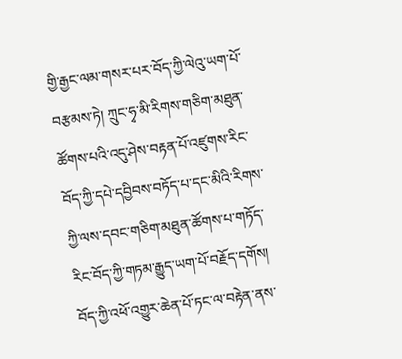གྱི་རྒྱང་ལམ་གསར་པར་བོད་ཀྱི་ལེའུ་ཡག་པོ་བརྩམས་ཏེ། ཀྲུང་ཧྭ་མི་རིགས་གཅིག་མཐུན་ཚོགས་པའི་འདུ་ཤེས་བརྟན་པོ་འཛུགས་རིང་བོད་ཀྱི་དཔེ་དབྱིབས་བཏོད་པ་དང་མིའི་རིགས་ཀྱི་ལས་དབང་གཅིག་མཐུན་ཚོགས་པ་གཏོད་རིང་བོད་ཀྱི་གཏམ་རྒྱུད་ཡག་པོ་བརྗོད་དགོས།
བོད་ཀྱི་འཕོ་འགྱུར་ཆེན་པོ་ཏང་ལ་བརྟེན་ནས་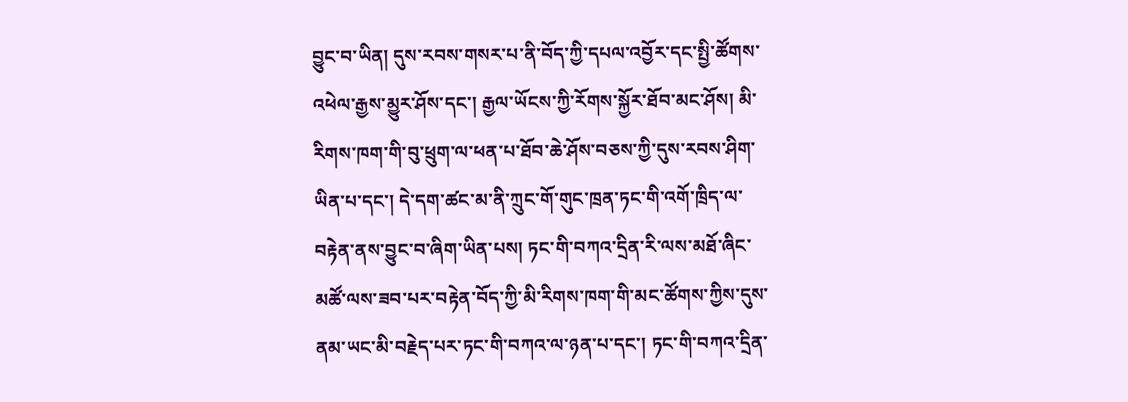བྱུང་བ་ཡིན། དུས་རབས་གསར་པ་ནི་བོད་ཀྱི་དཔལ་འབྱོར་དང་སྤྱི་ཚོགས་འཕེལ་རྒྱས་མྱུར་ཤོས་དང་། རྒྱལ་ཡོངས་ཀྱི་རོགས་སྐྱོར་ཐོབ་མང་ཤོས། མི་རིགས་ཁག་གི་བུ་ཕྲུག་ལ་ཕན་པ་ཐོབ་ཆེ་ཤོས་བཅས་ཀྱི་དུས་རབས་ཤིག་ཡིན་པ་དང་། དེ་དག་ཚང་མ་ནི་ཀྲུང་གོ་གུང་ཁྲན་ཏང་གི་འགོ་ཁྲིད་ལ་བརྟེན་ནས་བྱུང་བ་ཞིག་ཡིན་པས། ཏང་གི་བཀའ་དྲིན་རི་ལས་མཐོ་ཞིང་མཚོ་ལས་ཟབ་པར་བརྟེན་བོད་ཀྱི་མི་རིགས་ཁག་གི་མང་ཚོགས་ཀྱིས་དུས་ནམ་ཡང་མི་བརྗེད་པར་ཏང་གི་བཀའ་ལ་ཉན་པ་དང་། ཏང་གི་བཀའ་དྲིན་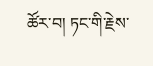ཚོར་བ། ཏང་གི་རྗེས་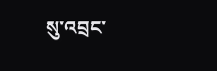སུ་འབྲང་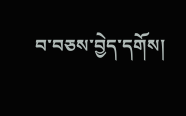བ་བཅས་བྱེད་དགོས།